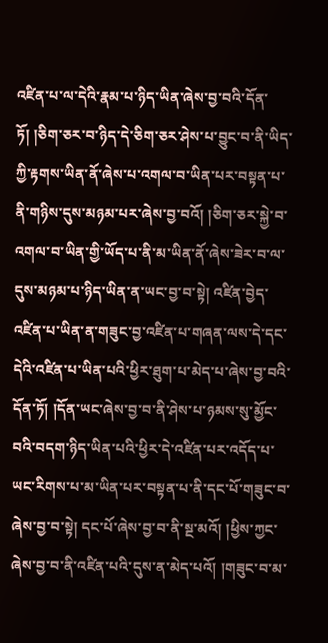འཛིན་པ་ལ་དེའི་རྣམ་པ་ཉིད་ཡིན་ཞེས་བྱ་བའི་དོན་ཏོ། །ཅིག་ཅར་བ་ཉིད་དེ་ཅིག་ཅར་ཤེས་པ་བྱུང་བ་ནི་ཡིད་ཀྱི་རྟགས་ཡིན་ནོ་ཞེས་པ་འགལ་བ་ཡིན་པར་བསྟན་པ་ནི་གཉིས་དུས་མཉམ་པར་ཞེས་བྱ་བའོ། །ཅིག་ཅར་སྐྱེ་བ་འགལ་བ་ཡིན་གྱི་ཡོད་པ་ནི་མ་ཡིན་ནོ་ཞེས་ཟེར་བ་ལ་དུས་མཉམ་པ་ཉིད་ཡིན་ན་ཡང་བྱ་བ་སྟེ། འཛིན་བྱེད་འཛིན་པ་ཡིན་ན་གཟུང་བྱ་འཛིན་པ་གཞན་ལས་དེ་དང་དེའི་འཛིན་པ་ཡིན་པའི་ཕྱིར་ཐུག་པ་མེད་པ་ཞེས་བྱ་བའི་དོན་ཏོ། །དོན་ཡང་ཞེས་བྱ་བ་ནི་ཤེས་པ་ཉམས་སུ་མྱོང་བའི་བདག་ཉིད་ཡིན་པའི་ཕྱིར་དེ་འཛིན་པར་འདོད་པ་ཡང་རིགས་པ་མ་ཡིན་པར་བསྟན་པ་ནི་དང་པོ་གཟུང་བ་ཞེས་བྱ་བ་སྟེ། དང་པོ་ཞེས་བྱ་བ་ནི་སྔ་མའོ། །ཕྱིས་ཀྱང་ཞེས་བྱ་བ་ནི་འཛིན་པའི་དུས་ན་མེད་པའོ། །གཟུང་བ་མ་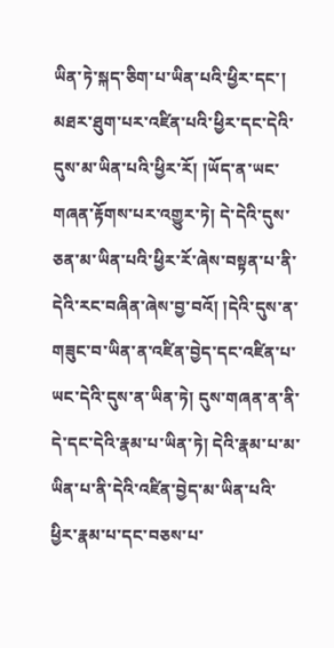ཡིན་ཏེ་སྐད་ཅིག་པ་ཡིན་པའི་ཕྱིར་དང་། མཐར་ཐུག་པར་འཛིན་པའི་ཕྱིར་དང་དེའི་དུས་མ་ཡིན་པའི་ཕྱིར་རོ། །ཡོད་ན་ཡང་གཞན་རྟོགས་པར་འགྱུར་ཏེ། དེ་དེའི་དུས་ཅན་མ་ཡིན་པའི་ཕྱིར་རོ་ཞེས་བསྟན་པ་ནི་དེའི་རང་བཞིན་ཞེས་བྱ་བའོ། །དེའི་དུས་ན་གཟུང་བ་ཡིན་ན་འཛིན་བྱེད་དང་འཛིན་པ་ཡང་དེའི་དུས་ན་ཡིན་ཏེ། དུས་གཞན་ན་ནི་དེ་དང་དེའི་རྣམ་པ་ཡིན་ཏེ། དེའི་རྣམ་པ་མ་ཡིན་པ་ནི་དེའི་འཛིན་བྱེད་མ་ཡིན་པའི་ཕྱིར་རྣམ་པ་དང་བཅས་པ་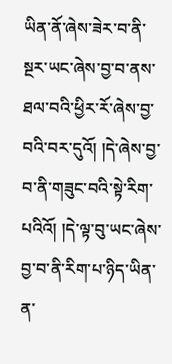ཡིན་ནོ་ཞེས་ཟེར་བ་ནི་སྔར་ཡང་ཞེས་བྱ་བ་ནས་ཐལ་བའི་ཕྱིར་རོ་ཞེས་བྱ་བའི་བར་དུའོ། །དེ་ཞེས་བྱ་བ་ནི་གཟུང་བའི་སྟེ་རིག་པའིའོ། །དེ་ལྟ་བུ་ཡང་ཞེས་བྱ་བ་ནི་རིག་པ་ཉིད་ཡིན་ན་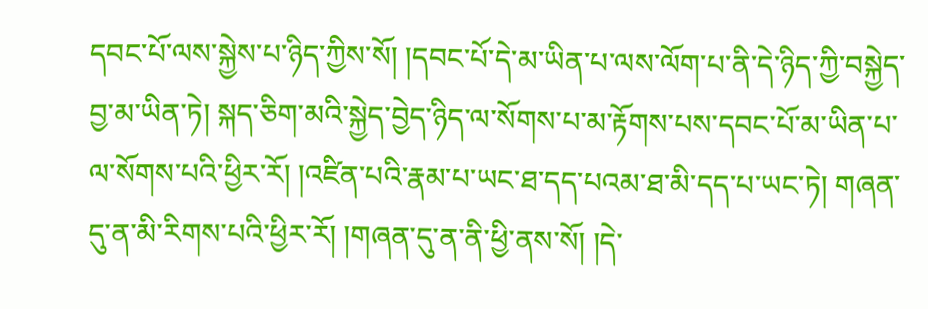དབང་པོ་ལས་སྐྱེས་པ་ཉིད་ཀྱིས་སོ། །དབང་པོ་དེ་མ་ཡིན་པ་ལས་ལོག་པ་ནི་དེ་ཉིད་ཀྱི་བསྐྱེད་བྱ་མ་ཡིན་ཏེ། སྐད་ཅིག་མའི་སྐྱེད་བྱེད་ཉིད་ལ་སོགས་པ་མ་རྟོགས་པས་དབང་པོ་མ་ཡིན་པ་ལ་སོགས་པའི་ཕྱིར་རོ། །འཛིན་པའི་རྣམ་པ་ཡང་ཐ་དད་པའམ་ཐ་མི་དད་པ་ཡང་ཏེ། གཞན་དུ་ན་མི་རིགས་པའི་ཕྱིར་རོ། །གཞན་དུ་ན་ནི་ཕྱི་ནས་སོ། །དེ་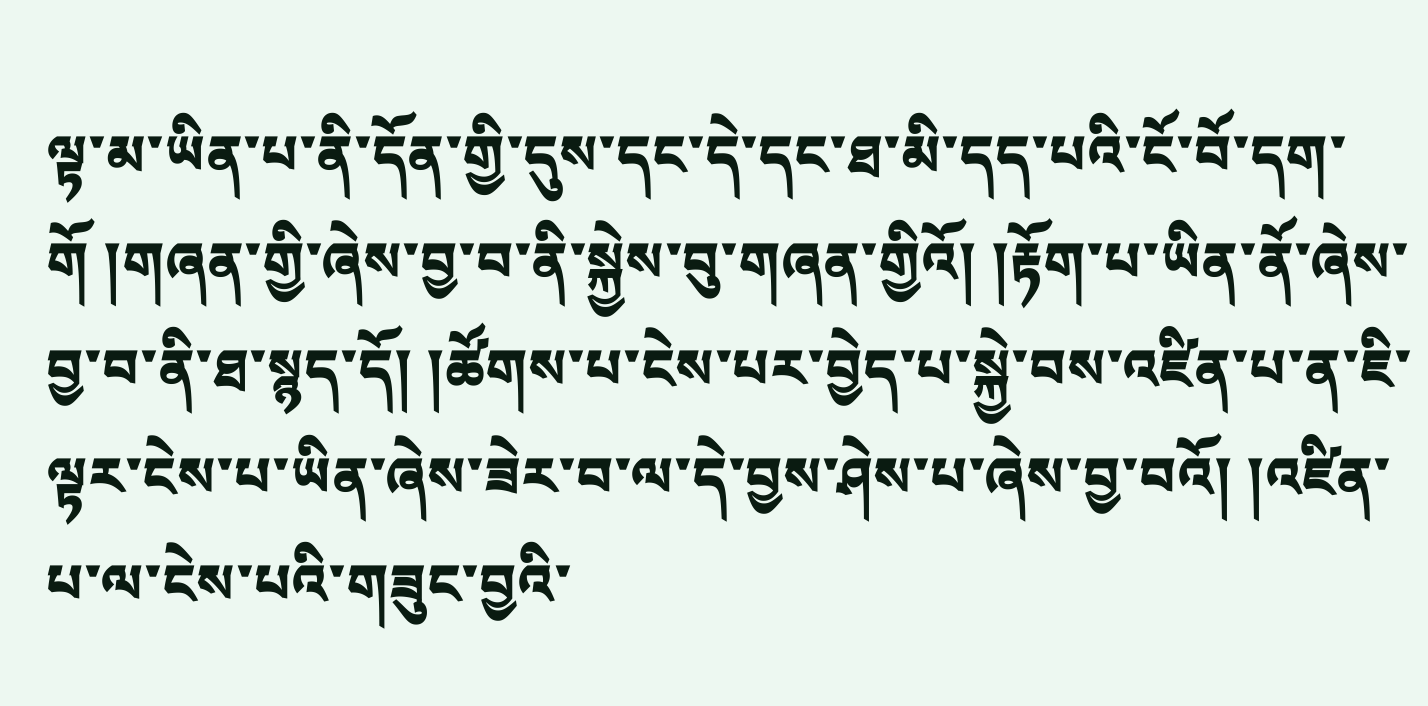ལྟ་མ་ཡིན་པ་ནི་དོན་གྱི་དུས་དང་དེ་དང་ཐ་མི་དད་པའི་ངོ་བོ་དག་གོ །གཞན་གྱི་ཞེས་བྱ་བ་ནི་སྐྱེས་བུ་གཞན་གྱིའོ། །རྟོག་པ་ཡིན་ནོ་ཞེས་བྱ་བ་ནི་ཐ་སྙད་དོ། །ཚོགས་པ་ངེས་པར་བྱེད་པ་སྐྱེ་བས་འཛིན་པ་ན་ཇི་ལྟར་ངེས་པ་ཡིན་ཞེས་ཟེར་བ་ལ་དེ་བྱས་ཤེས་པ་ཞེས་བྱ་བའོ། །འཛིན་པ་ལ་ངེས་པའི་གཟུང་བྱའི་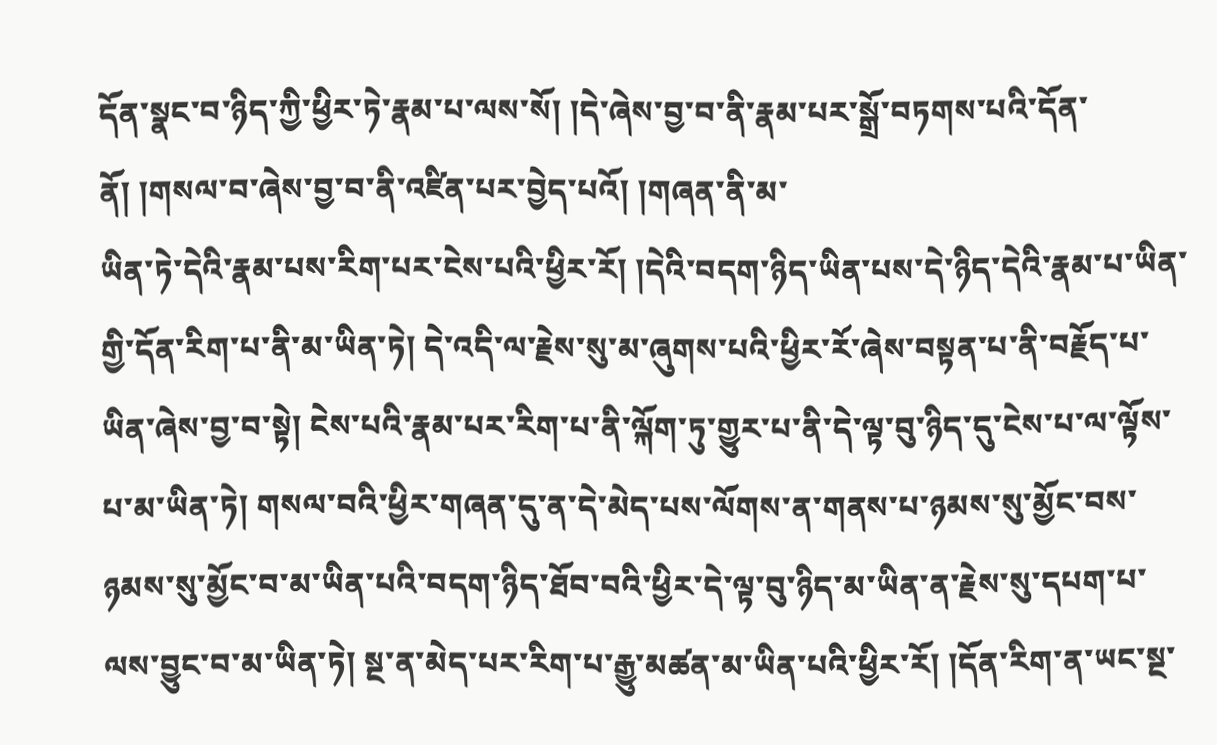དོན་སྣང་བ་ཉིད་ཀྱི་ཕྱིར་ཏེ་རྣམ་པ་ལས་སོ། །དེ་ཞེས་བྱ་བ་ནི་རྣམ་པར་སྒྲོ་བཏགས་པའི་དོན་ནོ། །གསལ་བ་ཞེས་བྱ་བ་ནི་འཛིན་པར་བྱེད་པའོ། །གཞན་ནི་མ་
ཡིན་ཏེ་དེའི་རྣམ་པས་རིག་པར་ངེས་པའི་ཕྱིར་རོ། །དེའི་བདག་ཉིད་ཡིན་པས་དེ་ཉིད་དེའི་རྣམ་པ་ཡིན་གྱི་དོན་རིག་པ་ནི་མ་ཡིན་ཏེ། དེ་འདི་ལ་རྗེས་སུ་མ་ཞུགས་པའི་ཕྱིར་རོ་ཞེས་བསྟན་པ་ནི་བརྗོད་པ་ཡིན་ཞེས་བྱ་བ་སྟེ། ངེས་པའི་རྣམ་པར་རིག་པ་ནི་ལྐོག་ཏུ་གྱུར་པ་ནི་དེ་ལྟ་བུ་ཉིད་དུ་ངེས་པ་ལ་ལྟོས་པ་མ་ཡིན་ཏེ། གསལ་བའི་ཕྱིར་གཞན་དུ་ན་དེ་མེད་པས་ལོགས་ན་གནས་པ་ཉམས་སུ་མྱོང་བས་ཉམས་སུ་མྱོང་བ་མ་ཡིན་པའི་བདག་ཉིད་ཐོབ་བའི་ཕྱིར་དེ་ལྟ་བུ་ཉིད་མ་ཡིན་ན་རྗེས་སུ་དཔག་པ་ལས་བྱུང་བ་མ་ཡིན་ཏེ། སྔ་ན་མེད་པར་རིག་པ་རྒྱུ་མཚན་མ་ཡིན་པའི་ཕྱིར་རོ། །དོན་རིག་ན་ཡང་སྔ་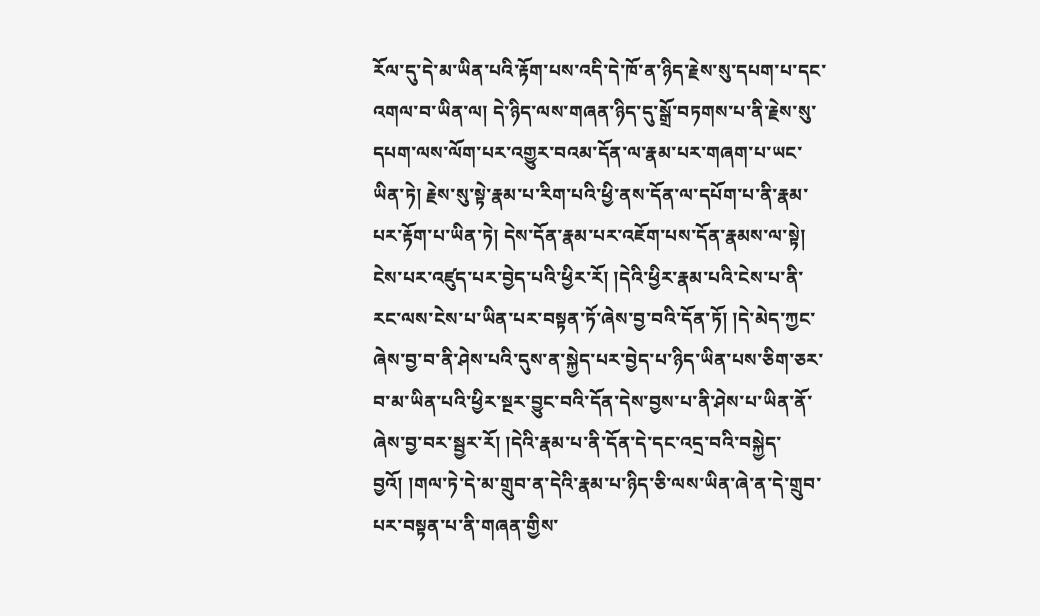རོལ་དུ་དེ་མ་ཡིན་པའི་རྟོག་པས་འདི་དེ་ཁོ་ན་ཉིད་རྗེས་སུ་དཔག་པ་དང་འགལ་བ་ཡིན་ལ། དེ་ཉིད་ལས་གཞན་ཉིད་དུ་སྒྲོ་བཏགས་པ་ནི་རྗེས་སུ་དཔག་ལས་ལོག་པར་འགྱུར་བའམ་དོན་ལ་རྣམ་པར་གཞག་པ་ཡང་ཡིན་ཏེ། རྗེས་སུ་སྟེ་རྣམ་པ་རིག་པའི་ཕྱི་ནས་དོན་ལ་དཔོག་པ་ནི་རྣམ་པར་རྟོག་པ་ཡིན་ཏེ། དེས་དོན་རྣམ་པར་འཇོག་པས་དོན་རྣམས་ལ་སྟེ། ངེས་པར་འཛུད་པར་བྱེད་པའི་ཕྱིར་རོ། །དེའི་ཕྱིར་རྣམ་པའི་ངེས་པ་ནི་རང་ལས་ངེས་པ་ཡིན་པར་བསྟན་ཏོ་ཞེས་བྱ་བའི་དོན་ཏོ། །དེ་མེད་ཀྱང་ཞེས་བྱ་བ་ནི་ཤེས་པའི་དུས་ན་སྐྱེད་པར་བྱེད་པ་ཉིད་ཡིན་པས་ཅིག་ཅར་བ་མ་ཡིན་པའི་ཕྱིར་སྔར་བྱུང་བའི་དོན་དེས་བྱས་པ་ནི་ཤེས་པ་ཡིན་ནོ་ཞེས་བྱ་བར་སྦྱར་རོ། །དེའི་རྣམ་པ་ནི་དོན་དེ་དང་འདྲ་བའི་བསྐྱེད་བྱའོ། །གལ་ཏེ་དེ་མ་གྲུབ་ན་དེའི་རྣམ་པ་ཉིད་ཅི་ལས་ཡིན་ཞེ་ན་དེ་གྲུབ་པར་བསྟན་པ་ནི་གཞན་གྱིས་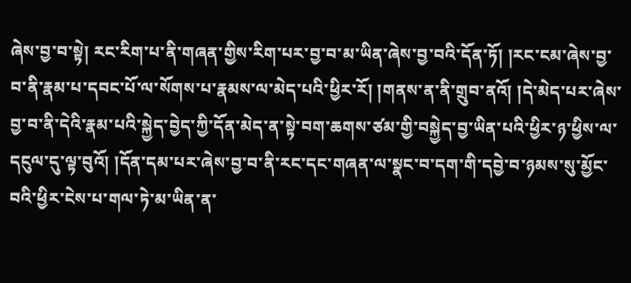ཞེས་བྱ་བ་སྟེ། རང་རིག་པ་ནི་གཞན་གྱིས་རིག་པར་བྱ་བ་མ་ཡིན་ཞེས་བྱ་བའི་དོན་ཏོ། །རང་ངམ་ཞེས་བྱ་བ་ནི་རྣམ་པ་དབང་པོ་ལ་སོགས་པ་རྣམས་ལ་མེད་པའི་ཕྱིར་རོ། །གནས་ན་ནི་གྲུབ་ནའོ། །དེ་མེད་པར་ཞེས་བྱ་བ་ནི་དེའི་རྣམ་པའི་སྐྱེད་བྱེད་ཀྱི་དོན་མེད་ན་སྟེ་བག་ཆགས་ཙམ་གྱི་བསྐྱེད་བྱ་ཡིན་པའི་ཕྱིར་ཉ་ཕྱིས་ལ་དངུལ་དུ་ལྟ་བུའོ། །དོན་དམ་པར་ཞེས་བྱ་བ་ནི་རང་དང་གཞན་ལ་སྣང་བ་དག་གི་དབྱེ་བ་ཉམས་སུ་མྱོང་བའི་ཕྱིར་ངེས་པ་གལ་ཏེ་མ་ཡིན་ན་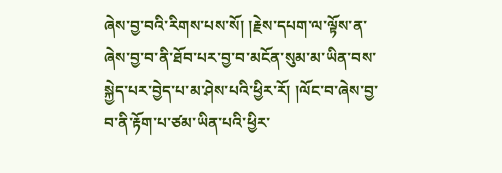ཞེས་བྱ་བའི་རིགས་པས་སོ། །རྗེས་དཔག་ལ་ལྟོས་ན་ཞེས་བྱ་བ་ནི་ཐོབ་པར་བྱ་བ་མངོན་སུམ་མ་ཡིན་བས་སྐྱེད་པར་བྱེད་པ་མ་ཤེས་པའི་ཕྱིར་རོ། །ལོང་བ་ཞེས་བྱ་བ་ནི་རྟོག་པ་ཙམ་ཡིན་པའི་ཕྱིར་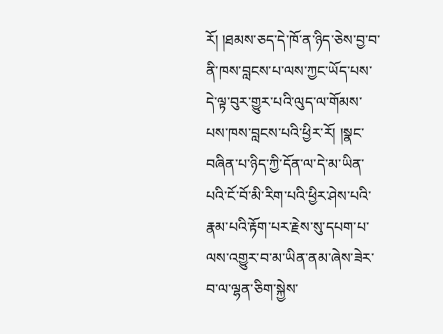རོ། །ཐམས་ཅད་དེ་ཁོ་ན་ཉིད་ཅེས་བྱ་བ་ནི་ཁས་བླངས་པ་ལས་ཀྱང་ཡོད་པས་
དེ་ལྟ་བུར་གྱུར་པའི་ལུད་ལ་གོམས་པས་ཁས་བླངས་པའི་ཕྱིར་རོ། །སྣང་བཞིན་པ་ཉིད་ཀྱི་དོན་ལ་དེ་མ་ཡིན་པའི་ངོ་བོ་མི་རིག་པའི་ཕྱིར་ཤེས་པའི་རྣམ་པའི་རྟོག་པར་རྗེས་སུ་དཔག་པ་ལས་འགྱུར་བ་མ་ཡིན་ནམ་ཞེས་ཟེར་བ་ལ་ལྷན་ཅིག་སྐྱེས་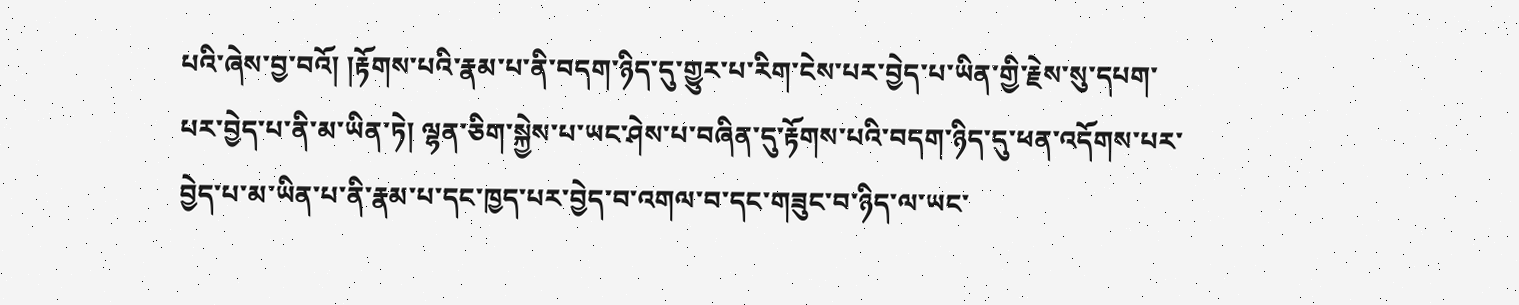པའི་ཞེས་བྱ་བའོ། །རྟོགས་པའི་རྣམ་པ་ནི་བདག་ཉིད་དུ་གྱུར་པ་རིག་ངེས་པར་བྱེད་པ་ཡིན་གྱི་རྗེས་སུ་དཔག་པར་བྱེད་པ་ནི་མ་ཡིན་ཏེ། ལྷན་ཅིག་སྐྱེས་པ་ཡང་ཤེས་པ་བཞིན་དུ་རྟོགས་པའི་བདག་ཉིད་དུ་ཕན་འདོགས་པར་བྱེད་པ་མ་ཡིན་པ་ནི་རྣམ་པ་དང་ཁྱད་པར་བྱེད་བ་འགལ་བ་དང་གཟུང་བ་ཉིད་ལ་ཡང་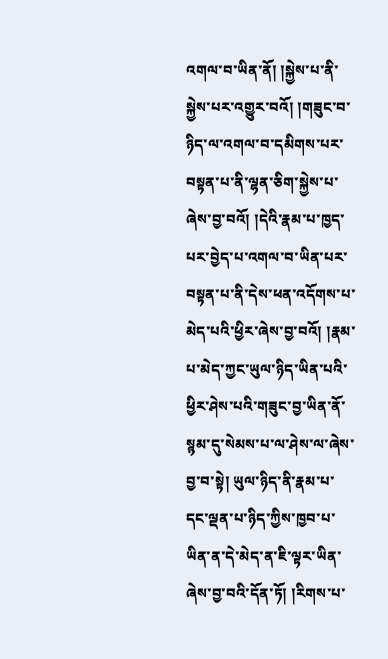འགལ་བ་ཡིན་ནོ། །སྐྱེས་པ་ནི་སྐྱེས་པར་འགྱུར་བའོ། །གཟུང་བ་ཉིད་ལ་འགལ་བ་དམིགས་པར་བསྟན་པ་ནི་ལྷན་ཅིག་སྐྱེས་པ་ཞེས་བྱ་བའོ། །དེའི་རྣམ་པ་ཁྱད་པར་བྱེད་པ་འགལ་བ་ཡིན་པར་བསྟན་པ་ནི་དེས་ཕན་འདོགས་པ་མེད་པའི་ཕྱིར་ཞེས་བྱ་བའོ། །རྣམ་པ་མེད་ཀྱང་ཡུལ་ཉིད་ཡིན་པའི་ཕྱིར་ཤེས་པའི་གཟུང་བྱ་ཡིན་ནོ་སྙམ་དུ་སེམས་པ་ལ་ཤེས་ལ་ཞེས་བྱ་བ་སྟེ། ཡུལ་ཉིད་ནི་རྣམ་པ་དང་ལྡན་པ་ཉིད་ཀྱིས་ཁྱབ་པ་ཡིན་ན་དེ་མེད་ན་ཇི་ལྟར་ཡིན་ཞེས་བྱ་བའི་དོན་ཏོ། །རིགས་པ་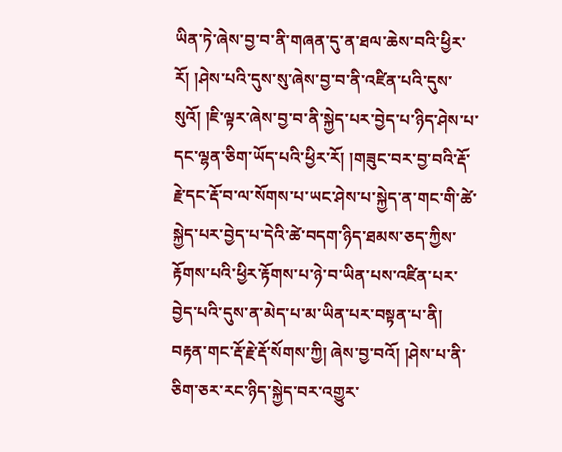ཡིན་ཏེ་ཞེས་བྱ་བ་ནི་གཞན་དུ་ན་ཐལ་ཆེས་བའི་ཕྱིར་རོ། །ཤེས་པའི་དུས་སུ་ཞེས་བྱ་བ་ནི་འཛིན་པའི་དུས་སུའོ། །ཇི་ལྟར་ཞེས་བྱ་བ་ནི་སྐྱེད་པར་བྱེད་པ་ཉིད་ཤེས་པ་དང་ལྷན་ཅིག་ཡོད་པའི་ཕྱིར་རོ། །གཟུང་བར་བྱ་བའི་རྡོ་རྗེ་དང་རྡོ་བ་ལ་སོགས་པ་ཡང་ཤེས་པ་སྐྱེད་ན་གང་གི་ཚེ་སྐྱེད་པར་བྱེད་པ་དེའི་ཚེ་བདག་ཉིད་ཐམས་ཅད་ཀྱིས་རྟོགས་པའི་ཕྱིར་རྟོགས་པ་ཉེ་བ་ཡིན་པས་འཛིན་པར་བྱེད་པའི་དུས་ན་མེད་པ་མ་ཡིན་པར་བསྟན་པ་ནི། བརྟན་གང་རྡོ་རྗེ་རྡོ་སོགས་ཀྱི། ཞེས་བྱ་བའོ། །ཤེས་པ་ནི་ཅིག་ཅར་རང་ཉིད་སྐྱེད་བར་འགྱུར་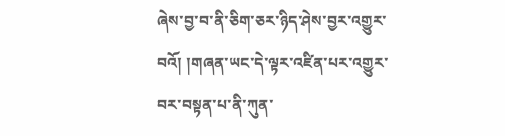ཞེས་བྱ་བ་ནི་ཅིག་ཅར་ཉིད་ཤེས་བྱར་འགྱུར་བའོ། །གཞན་ཡང་དེ་ལྟར་འཛིན་པར་འགྱུར་བར་བསྟན་པ་ནི་ཀུན་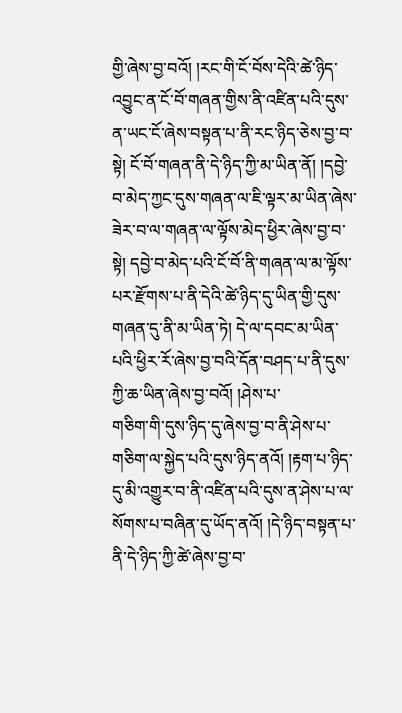གྱི་ཞེས་བྱ་བའོ། །རང་གི་ངོ་བོས་དེའི་ཚེ་ཉིད་འབྱུང་ན་ངོ་བོ་གཞན་གྱིས་ནི་འཛིན་པའི་དུས་ན་ཡང་ངོ་ཞེས་བསྟན་པ་ནི་རང་ཉིད་ཅེས་བྱ་བ་སྟེ། ངོ་བོ་གཞན་ནི་དེ་ཉིད་ཀྱི་མ་ཡིན་ནོ། །དབྱེ་བ་མེད་ཀྱང་དུས་གཞན་ལ་ཇི་ལྟར་མ་ཡིན་ཞེས་ཟེར་བ་ལ་གཞན་ལ་ལྟོས་མེད་ཕྱིར་ཞེས་བྱ་བ་སྟེ། དབྱེ་བ་མེད་པའི་ངོ་བོ་ནི་གཞན་ལ་མ་ལྟོས་པར་རྫོགས་པ་ནི་དེའི་ཚེ་ཉིད་དུ་ཡིན་གྱི་དུས་གཞན་དུ་ནི་མ་ཡིན་ཏེ། དེ་ལ་དབང་མ་ཡིན་པའི་ཕྱིར་རོ་ཞེས་བྱ་བའི་དོན་བཤད་པ་ནི་དུས་ཀྱི་ཆ་ཡིན་ཞེས་བྱ་བའོ། །ཤེས་པ་
གཅིག་གི་དུས་ཉིད་དུ་ཞེས་བྱ་བ་ནི་ཤེས་པ་གཅིག་ལ་སྐྱེད་པའི་དུས་ཉིད་ནའོ། །རྟག་པ་ཉིད་དུ་མི་འགྱུར་བ་ནི་འཛིན་པའི་དུས་ན་ཤེས་པ་ལ་སོགས་པ་བཞིན་དུ་ཡོད་ནའོ། །དེ་ཉིད་བསྟན་པ་ནི་དེ་ཉིད་ཀྱི་ཚེ་ཞེས་བྱ་བ་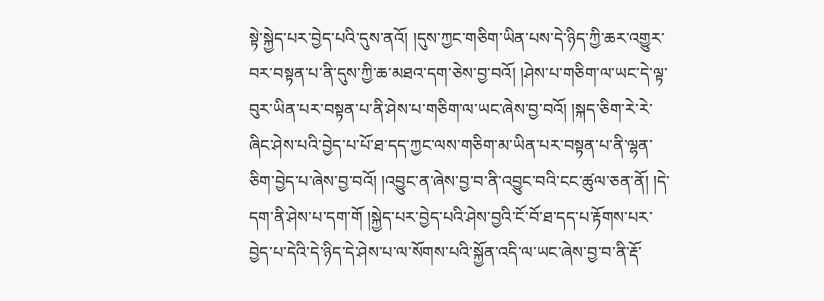སྟེ་སྐྱེད་པར་བྱེད་པའི་དུས་ནའོ། །དུས་ཀྱང་གཅིག་ཡིན་པས་དེ་ཉིད་ཀྱི་ཆར་འགྱུར་བར་བསྟན་པ་ནི་དུས་ཀྱི་ཆ་མཐའ་དག་ཅེས་བྱ་བའོ། །ཤེས་པ་གཅིག་ལ་ཡང་དེ་ལྟ་བུར་ཡིན་པར་བསྟན་པ་ནི་ཤེས་པ་གཅིག་ལ་ཡང་ཞེས་བྱ་བའོ། །སྐད་ཅིག་རེ་རེ་ཞིང་ཤེས་པའི་བྱེད་པ་པོ་ཐ་དད་ཀྱང་ལས་གཅིག་མ་ཡིན་པར་བསྟན་པ་ནི་ལྷན་ཅིག་བྱེད་པ་ཞེས་བྱ་བའོ། །འབྱུང་ན་ཞེས་བྱ་བ་ནི་འབྱུང་བའི་ངང་ཚུལ་ཅན་ནོ། །དེ་དག་ནི་ཤེས་པ་དག་གོ །སྐྱེད་པར་བྱེད་པའི་ཤེས་བྱའི་ངོ་བོ་ཐ་དད་པ་རྟོགས་པར་བྱེད་པ་དེའི་དེ་ཉིད་དེ་ཤེས་པ་ལ་སོགས་པའི་སྐྱོན་འདི་ལ་ཡང་ཞེས་བྱ་བ་ནི་རྡོ་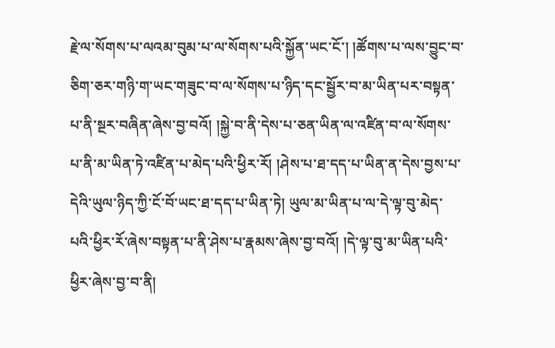རྗེ་ལ་སོགས་པ་ལའམ་བུམ་པ་ལ་སོགས་པའི་སྐྱོན་ཡང་ངོ་། །ཚོགས་པ་ལས་བྱུང་བ་ཅིག་ཅར་གཉི་ག་ཡང་གཟུང་བ་ལ་སོགས་པ་ཉིད་དང་སྦྱོར་བ་མ་ཡིན་པར་བསྟན་པ་ནི་སྔར་བཞིན་ཞེས་བྱ་བའོ། །སྐྱེ་བ་ནི་དེས་པ་ཅན་ཡིན་ལ་འཛིན་བ་ལ་སོགས་པ་ནི་མ་ཡིན་ཏེ་འཛིན་པ་མེད་པའི་ཕྱིར་རོ། །ཤེས་པ་ཐ་དད་པ་ཡིན་ན་དེས་བྱས་པ་དེའི་ཡུལ་ཉིད་ཀྱི་ངོ་བོ་ཡང་ཐ་དད་པ་ཡིན་ཏེ། ཡུལ་མ་ཡིན་པ་ལ་དེ་ལྟ་བུ་མེད་པའི་ཕྱིར་རོ་ཞེས་བསྟན་པ་ནི་ཤེས་པ་རྣམས་ཞེས་བྱ་བའོ། །དེ་ལྟ་བུ་མ་ཡིན་པའི་ཕྱིར་ཞེས་བྱ་བ་ནི།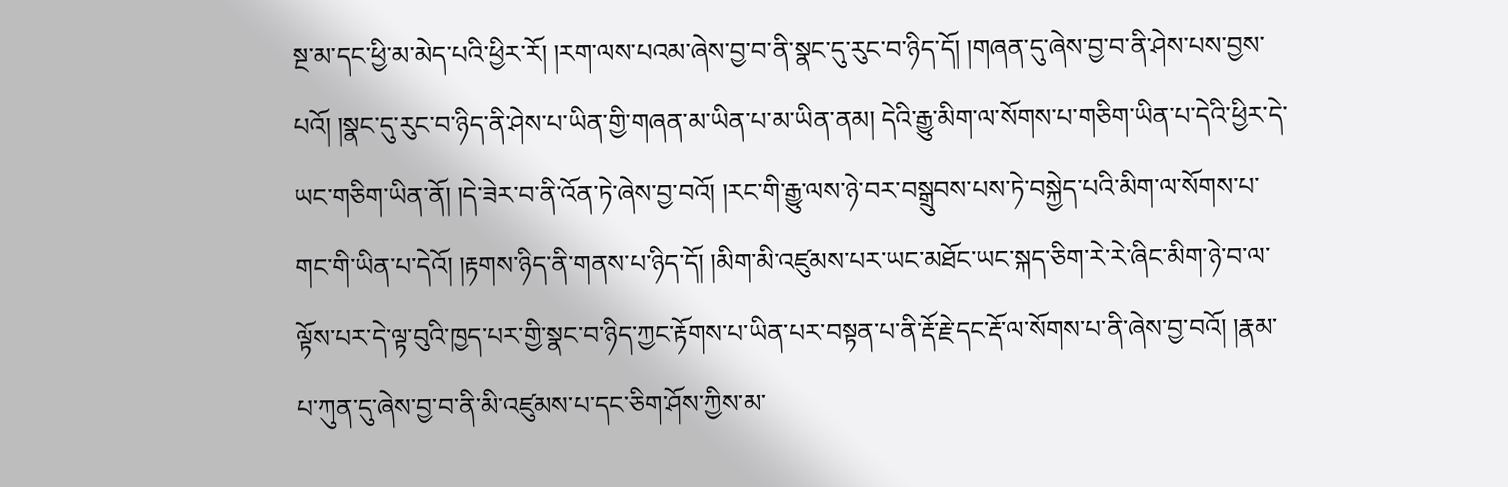སྔ་མ་དང་ཕྱི་མ་མེད་པའི་ཕྱིར་རོ། །རག་ལས་པའམ་ཞེས་བྱ་བ་ནི་སྣང་དུ་རུང་བ་ཉིད་དོ། །གཞན་དུ་ཞེས་བྱ་བ་ནི་ཤེས་པས་བྱས་པའོ། །སྣང་དུ་རུང་བ་ཉིད་ནི་ཤེས་པ་ཡིན་གྱི་གཞན་མ་ཡིན་པ་མ་ཡིན་ནམ། དེའི་རྒྱུ་མིག་ལ་སོགས་པ་གཅིག་ཡིན་པ་དེའི་ཕྱིར་དེ་ཡང་གཅིག་ཡིན་ནོ། །དེ་ཟེར་བ་ནི་འོན་ཏེ་ཞེས་བྱ་བའོ། །རང་གི་རྒྱུ་ལས་ཉེ་བར་བསྒྲུབས་པས་ཏེ་བསྐྱེད་པའི་མིག་ལ་སོགས་པ་གང་གི་ཡིན་པ་དེའོ། །རྟགས་ཉིད་ནི་གནས་པ་ཉིད་དོ། །མིག་མི་འཛུམས་པར་ཡང་མཐོང་ཡང་སྐད་ཅིག་རེ་རེ་ཞིང་མིག་ཉེ་བ་ལ་ལྟོས་པར་དེ་ལྟ་བུའི་ཁྱད་པར་གྱི་སྣང་བ་ཉིད་ཀྱང་རྟོགས་པ་ཡིན་པར་བསྟན་པ་ནི་རྡོ་རྗེ་དང་རྡོ་ལ་སོགས་པ་ནི་ཞེས་བྱ་བའོ། །རྣམ་པ་ཀུན་དུ་ཞེས་བྱ་བ་ནི་མི་འཛུམས་པ་དང་ཅིག་ཤོས་ཀྱིས་མ་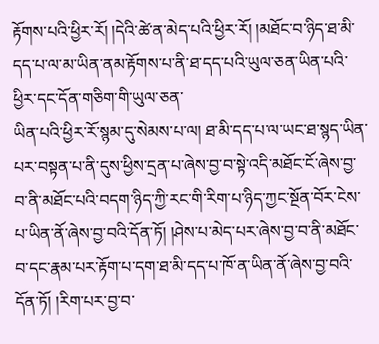རྟོགས་པའི་ཕྱིར་རོ། །དེའི་ཚེ་ན་མེད་པའི་ཕྱིར་རོ། །མཐོང་བ་ཉིད་ཐ་མི་དད་པ་ལ་མ་ཡིན་ནམ་རྟོགས་པ་ནི་ཐ་དད་པའི་ཡུལ་ཅན་ཡིན་པའི་ཕྱིར་དང་དོན་གཅིག་གི་ཡུལ་ཅན་
ཡིན་པའི་ཕྱིར་རོ་སྙམ་དུ་སེམས་པ་ལ། ཐ་མི་དད་པ་ལ་ཡང་ཐ་སྙད་ཡིན་པར་བསྟན་པ་ནི་དུས་ཕྱིས་དྲན་པ་ཞེས་བྱ་བ་སྟེ་འདི་མཐོང་ངོ་ཞེས་བྱ་བ་ནི་མཐོང་པའི་བདག་ཉིད་ཀྱི་རང་གི་རིག་པ་ཉིད་ཀྱང་སྔོན་བོར་ངེས་པ་ཡིན་ནོ་ཞེས་བྱ་བའི་དོན་ཏོ། །ཤེས་པ་མེད་པར་ཞེས་བྱ་བ་ནི་མཐོང་བ་དང་རྣམ་པར་རྟོག་པ་དག་ཐ་མི་དད་པ་ཁོ་ན་ཡིན་ནོ་ཞེས་བྱ་བའི་དོན་ཏོ། །རིག་པར་བྱ་བ་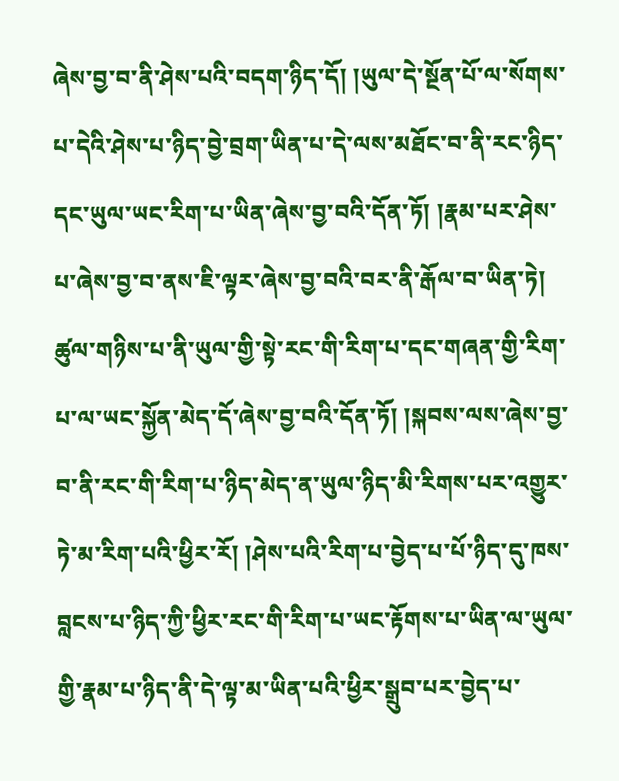ཞེས་བྱ་བ་ནི་ཤེས་པའི་བདག་ཉིད་དོ། །ཡུལ་དེ་སྔོན་པོ་ལ་སོགས་པ་དེའི་ཤེས་པ་ཉིད་བྱེ་བྲག་ཡིན་པ་དེ་ལས་མཐོང་བ་ནི་རང་ཉིད་དང་ཡུལ་ཡང་རིག་པ་ཡིན་ཞེས་བྱ་བའི་དོན་ཏོ། །རྣམ་པར་ཤེས་པ་ཞེས་བྱ་བ་ནས་ཇི་ལྟར་ཞེས་བྱ་བའི་བར་ནི་རྒོལ་བ་ཡིན་ཏེ། ཚུལ་གཉིས་པ་ནི་ཡུལ་གྱི་སྟེ་རང་གི་རིག་པ་དང་གཞན་གྱི་རིག་པ་ལ་ཡང་སྐྱོན་མེད་དོ་ཞེས་བྱ་བའི་དོན་ཏོ། །སྐབས་ལས་ཞེས་བྱ་བ་ནི་རང་གི་རིག་པ་ཉིད་མེད་ན་ཡུལ་ཉིད་མི་རིགས་པར་འགྱུར་ཏེ་མ་རིག་པའི་ཕྱིར་རོ། །ཤེས་པའི་རིག་པ་བྱེད་པ་པོ་ཉིད་དུ་ཁས་བླངས་པ་ཉིད་ཀྱི་ཕྱིར་རང་གི་རིག་པ་ཡང་རྟོགས་པ་ཡིན་ལ་ཡུལ་གྱི་རྣམ་པ་ཉིད་ནི་དེ་ལྟ་མ་ཡིན་པའི་ཕྱིར་སྒྲུབ་པར་བྱེད་པ་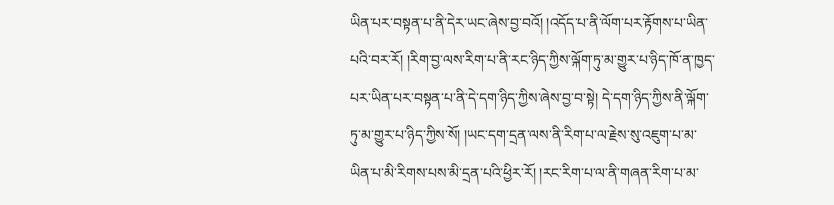ཡིན་པར་བསྟན་པ་ནི་དེར་ཡང་ཞེས་བྱ་བའོ། །འདོད་པ་ནི་ལོག་པར་རྟོགས་པ་ཡིན་པའི་བར་རོ། །རིག་བྱ་ལས་རིག་པ་ནི་རང་ཉིད་ཀྱིས་ལྐོག་ཏུ་མ་གྱུར་པ་ཉིད་ཁོ་ན་ཁྱད་པར་ཡིན་པར་བསྟན་པ་ནི་དེ་དག་ཉིད་ཀྱིས་ཞེས་བྱ་བ་སྟེ། དེ་དག་ཉིད་ཀྱིས་ནི་ལྐོག་ཏུ་མ་གྱུར་པ་ཉིད་ཀྱིས་སོ། །ཡང་དག་དྲན་ལས་ནི་རིག་པ་ལ་རྗེས་སུ་འཇུག་པ་མ་ཡིན་པ་མི་རིགས་པས་མི་དྲན་པའི་ཕྱིར་རོ། །རང་རིག་པ་ལ་ནི་གཞན་རིག་པ་མ་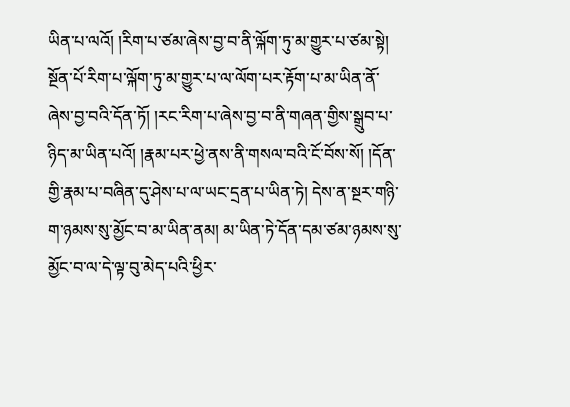ཡིན་པ་ལའོ། །རིག་པ་ཙམ་ཞེས་བྱ་བ་ནི་ལྐོག་ཏུ་མ་གྱུར་པ་ཙམ་སྟེ། སྔོན་པོ་རིག་པ་ལྐོག་ཏུ་མ་གྱུར་པ་ལ་ལོག་པར་རྟོག་པ་མ་ཡིན་ནོ་ཞེས་བྱ་བའི་དོན་ཏོ། །རང་རིག་པ་ཞེས་བྱ་བ་ནི་གཞན་གྱིས་སྒྲུབ་པ་ཉིད་མ་ཡིན་པའོ། །རྣམ་པར་ཕྱེ་ནས་ནི་གསལ་བའི་ངོ་བོས་སོ། །དོན་གྱི་རྣམ་པ་བཞིན་དུ་ཤེས་པ་ལ་ཡང་དྲན་པ་ཡིན་ཏེ། དེས་ན་སྔར་གཉི་ག་ཉམས་སུ་མྱོང་བ་མ་ཡིན་ནམ། མ་ཡིན་ཏེ་དོན་དམ་ཙམ་ཉམས་སུ་མྱོང་བ་ལ་དེ་ལྟ་བུ་མེད་པའི་ཕྱིར་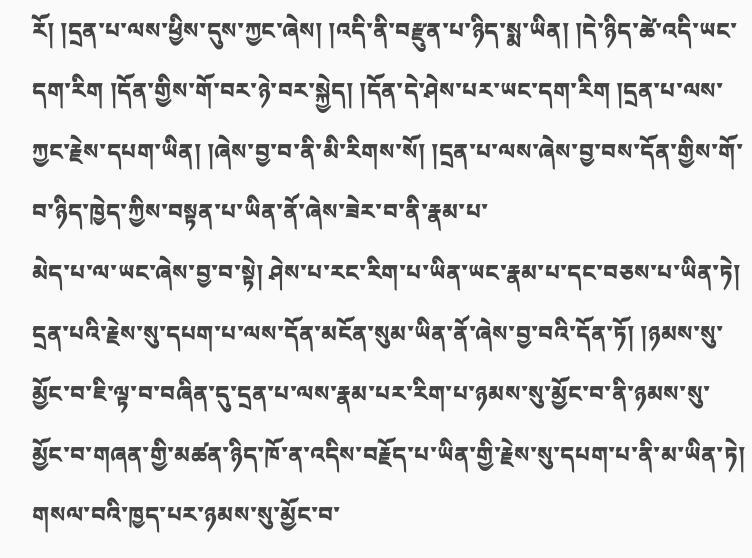རོ། །དྲན་པ་ལས་ཕྱིས་དུས་ཀྱང་ཞེས། །འདི་ནི་བརྫུན་པ་ཉིད་སྨ་ཡིན། །དེ་ཉིད་ཚེ་འདི་ཡང་དག་རིག །དོན་གྱིས་གོ་བར་ཉེ་བར་སྐྱེད། །དོན་དེ་ཤེས་པར་ཡང་དག་རིག །དྲན་པ་ལས་ཀྱང་རྗེས་དཔག་ཡིན། །ཞེས་བྱ་བ་ནི་མི་རིགས་སོ། །དྲན་པ་ལས་ཞེས་བྱ་བས་དོན་གྱིས་གོ་བ་ཉིད་ཁྱེད་ཀྱིས་བསྟན་པ་ཡིན་ནོ་ཞེས་ཟེར་བ་ནི་རྣམ་པ་
མེད་པ་ལ་ཡང་ཞེས་བྱ་བ་སྟེ། ཤེས་པ་རང་རིག་པ་ཡིན་ཡང་རྣམ་པ་དང་བཅས་པ་ཡིན་ཏེ། དྲན་པའི་རྗེས་སུ་དཔག་པ་ལས་དོན་མངོན་སུམ་ཡིན་ནོ་ཞེས་བྱ་བའི་དོན་ཏོ། །ཉམས་སུ་མྱོང་བ་ཇི་ལྟ་བ་བཞིན་དུ་དྲན་པ་ལས་རྣམ་པར་རིག་པ་ཉམས་སུ་མྱོང་བ་ནི་ཉམས་སུ་མྱོང་བ་གཞན་གྱི་མཚན་ཉིད་ཁོ་ན་འདིས་བརྗོད་པ་ཡིན་གྱི་རྗེས་སུ་དཔག་པ་ནི་མ་ཡིན་ཏེ། གསལ་བའི་ཁྱད་པར་ཉམས་སུ་མྱོང་བ་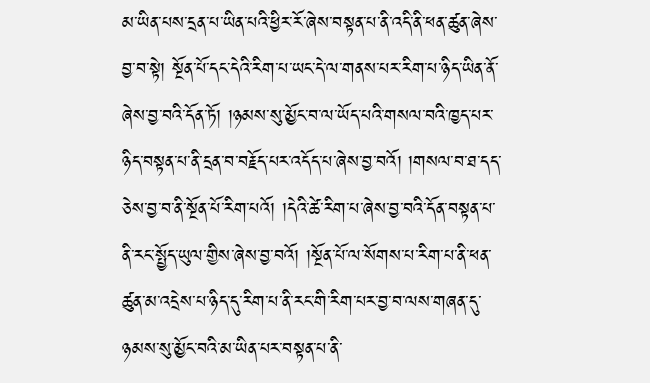མ་ཡིན་པས་དྲན་པ་ཡིན་པའི་ཕྱིར་རོ་ཞེས་བསྟན་པ་ནི་འདི་ནི་ཕན་ཚུན་ཞེས་བྱ་བ་སྟེ། སྔོན་པོ་དང་དེའི་རིག་པ་ཡང་དེ་ལ་གནས་པར་རིག་པ་ཉིད་ཡིན་ནོ་ཞེས་བྱ་བའི་དོན་ཏོ། །ཉམས་སུ་མྱོང་བ་ལ་ཡོད་པའི་གསལ་བའི་ཁྱད་པར་ཉིད་བསྟན་པ་ནི་དྲན་བ་བརྗོད་པར་འདོད་པ་ཞེས་བྱ་བའོ། །གསལ་བ་ཐ་དད་ཅེས་བྱ་བ་ནི་སྔོན་པོ་རིག་པའོ། །དེའི་ཚེ་རིག་པ་ཞེས་བྱ་བའི་དོན་བསྟན་པ་ནི་རང་སྤྱོད་ཡུལ་གྱིས་ཞེས་བྱ་བའོ། །སྔོན་པོ་ལ་སོགས་པ་རིག་པ་ནི་ཕན་ཚུན་མ་འདྲེས་པ་ཉིད་དུ་རིག་པ་ནི་རང་གི་རིག་པར་བྱ་བ་ལས་གཞན་དུ་ཉམས་སུ་མྱོང་བའི་མ་ཡིན་པར་བསྟན་པ་ནི་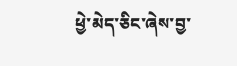ཕྱེ་མེད་ཅིང་ཞེས་བྱ་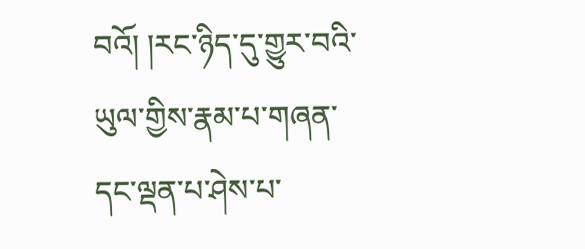བའོ། །རང་ཉིད་དུ་གྱུར་བའི་ཡུལ་གྱིས་རྣམ་པ་གཞན་དང་ལྡན་པ་ཤེས་པ་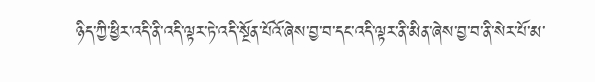ཉིད་ཀྱི་ཕྱིར་འདི་ནི་འདི་ལྟར་ཏེ་འདི་སྔོན་པོའོ་ཞེས་བྱ་བ་དང་འདི་ལྟར་ནི་མིན་ཞེས་བྱ་བ་ནི་སེར་པོ་མ་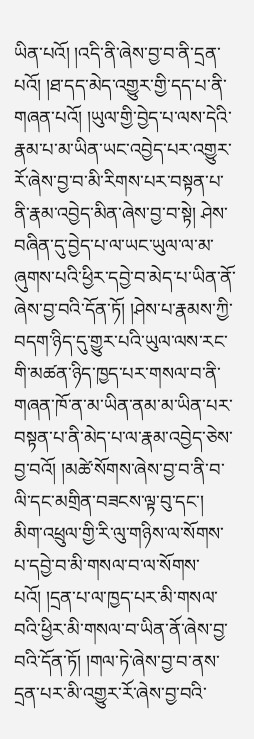ཡིན་པའོ། །འདི་ནི་ཞེས་བྱ་བ་ནི་དྲན་པའོ། །ཐ་དད་མེད་འགྱུར་གྱི་དད་པ་ནི་གཞན་པའོ། །ཡུལ་གྱི་བྱེད་པ་ལས་དེའི་རྣམ་པ་མ་ཡིན་ཡང་འབྱེད་པར་འགྱུར་རོ་ཞེས་བྱ་བ་མི་རིགས་པར་བསྟན་པ་ནི་རྣམ་འབྱེད་མིན་ཞེས་བྱ་བ་སྟེ། ཤེས་བཞིན་དུ་བྱེད་པ་ལ་ཡང་ཡུལ་ལ་མ་ཞུགས་པའི་ཕྱིར་དབྱེ་བ་མེད་པ་ཡིན་ནོ་ཞེས་བྱ་བའི་དོན་ཏོ། །ཤེས་པ་རྣམས་ཀྱི་བདག་ཉིད་དུ་གྱུར་པའི་ཡུལ་ལས་རང་གི་མཚན་ཉིད་ཁྱད་པར་གསལ་བ་ནི་གཞན་ཁོ་ན་མ་ཡིན་ནམ་མ་ཡིན་པར་བསྟན་པ་ནི་མེད་པ་ལ་རྣམ་འབྱེད་ཅེས་བྱ་བའོ། །མཚེ་སོགས་ཞེས་བྱ་བ་ནི་བ་ལི་དང་མགྲིན་བཟངས་ལྟ་བུ་དང་། མིག་འཕྲུལ་གྱི་རི་ལུ་གཉིས་ལ་སོགས་པ་དབྱེ་བ་མི་གསལ་བ་ལ་སོགས་པའོ། །དྲན་པ་ལ་ཁྱད་པར་མི་གསལ་བའི་ཕྱིར་མི་གསལ་བ་ཡིན་ནོ་ཞེས་བྱ་བའི་དོན་ཏོ། །གལ་ཏེ་ཞེས་བྱ་བ་ནས་དྲན་པར་མི་འགྱུར་རོ་ཞེས་བྱ་བའི་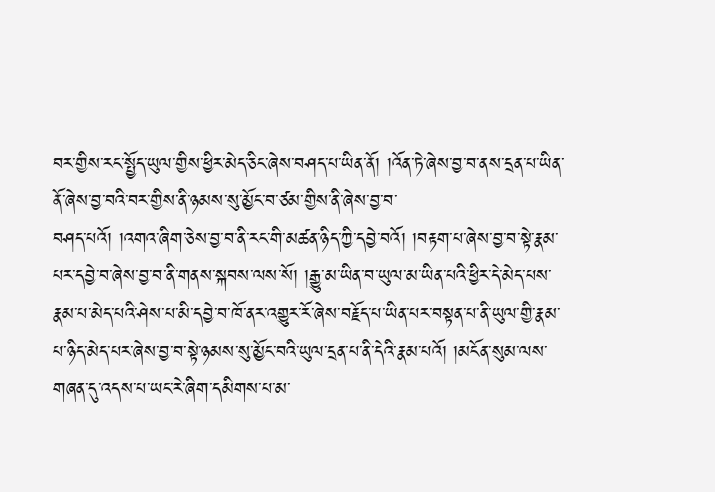བར་གྱིས་རང་སྤྱོད་ཡུལ་གྱིས་ཕྱིར་མེད་ཅིང་ཞེས་བཤད་པ་ཡིན་ནོ། །འོན་ཏེ་ཞེས་བྱ་བ་ནས་དྲན་པ་ཡིན་ནོ་ཞེས་བྱ་བའི་བར་གྱིས་ནི་ཉམས་སུ་མྱོང་བ་ཙམ་གྱིས་ནི་ཞེས་བྱ་བ་
བཤད་པའོ། །འགའ་ཞིག་ཅེས་བྱ་བ་ནི་རང་གི་མཚན་ཉིད་ཀྱི་དབྱེ་བའོ། །བརྟག་པ་ཞེས་བྱ་བ་སྟེ་རྣམ་པར་དབྱེ་བ་ཞེས་བྱ་བ་ནི་གནས་སྐབས་ལས་སོ། །རྒྱུ་མ་ཡིན་བ་ཡུལ་མ་ཡིན་པའི་ཕྱིར་དེ་མེད་པས་རྣམ་པ་མེད་པའི་ཤེས་པ་མི་དབྱེ་བ་ཁོ་ནར་འགྱུར་རོ་ཞེས་བརྗོད་པ་ཡིན་པར་བསྟན་པ་ནི་ཡུལ་གྱི་རྣམ་པ་ཉིད་མེད་པར་ཞེས་བྱ་བ་སྟེ་ཉམས་སུ་མྱོང་བའི་ཡུལ་དྲན་པ་ནི་དེའི་རྣམ་པའོ། །མངོན་སུམ་ལས་གཞན་དུ་འདས་པ་ཡང་རེ་ཞིག་དམིགས་པ་མ་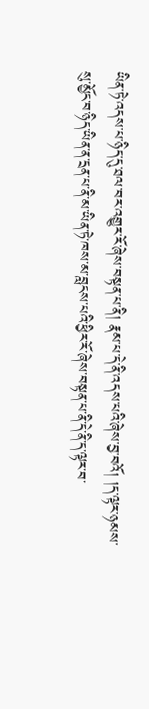ཡིན་ཏེ་འདས་པ་ཉིད་དུ་ཐལ་བར་འགྱུར་རོ་ཞེས་བསྟན་པ་ནི། རྣམ་པ་དེ་ནི་འདས་པའི་ཞེས་བྱ་བའོ། །ད་ལྟར་ཉམས་སུ་མྱོང་བ་ཉིད་ཡིན་ན་དྲན་པ་ནི་མ་ཡིན་ཏེ་ཁས་མ་བླངས་པའི་ཕྱིར་རོ་ཞེས་བསྟན་པ་ནི་དེ་ནི་ད་ལྟར་བ་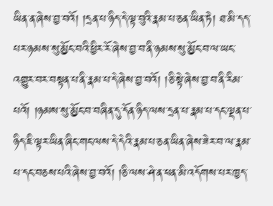ཡིན་ན་ཞེས་བྱ་བའོ། །དྲན་པ་ཉིད་དེ་ལྟ་བུའི་རྣམ་པ་ཅན་ཡིན་ཏེ། ཐ་མི་དད་པར་ཉམས་སུ་མྱོང་བའི་ཕྱིར་རོ་ཞེས་བྱ་བ་ནི་ཉམས་སུ་མྱོང་བ་ལ་ཡང་འགྱུར་བར་བསྟན་པ་ནི་རྣམ་པ་དེ་ཞེས་བྱ་བའོ། །ཅི་སྟེ་ཞེས་བྱ་བ་ནི་རིམ་པའོ། །ཉམས་སུ་མྱོང་བ་བཞིན་དུ་དོན་ཉིད་ལས་དྲན་པ་རྣམ་པ་དང་ལྡན་པ་ཉིད་ཇི་ལྟར་ཡིན་ཞིང་གང་ལས་དེ་དེའི་རྣམ་པ་ཅན་ཡིན་ཞེས་ཟེར་བ་ལ་རྣམ་པ་དང་བཅས་པའི་ཞེས་བྱ་བའོ། །ཅི་ལས་ཤེ་ན་ཕན་མི་འདོགས་པར་ཁྱད་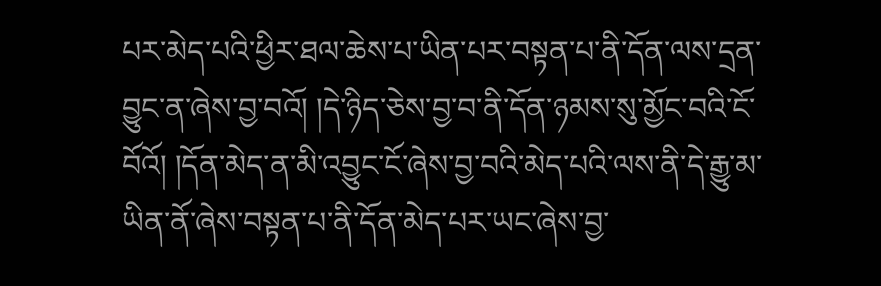པར་མེད་པའི་ཕྱིར་ཐལ་ཆེས་པ་ཡིན་པར་བསྟན་པ་ནི་དོན་ལས་དྲན་བྱུང་ན་ཞེས་བྱ་བའོ། །དེ་ཉིད་ཅེས་བྱ་བ་ནི་དོན་ཉམས་སུ་མྱོང་བའི་ངོ་བོའོ། །དོན་མེད་ན་མི་འབྱུང་ངོ་ཞེས་བྱ་བའི་མེད་པའི་ལས་ནི་དེ་རྒྱུ་མ་ཡིན་ནོ་ཞེས་བསྟན་པ་ནི་དོན་མེད་པར་ཡང་ཞེས་བྱ་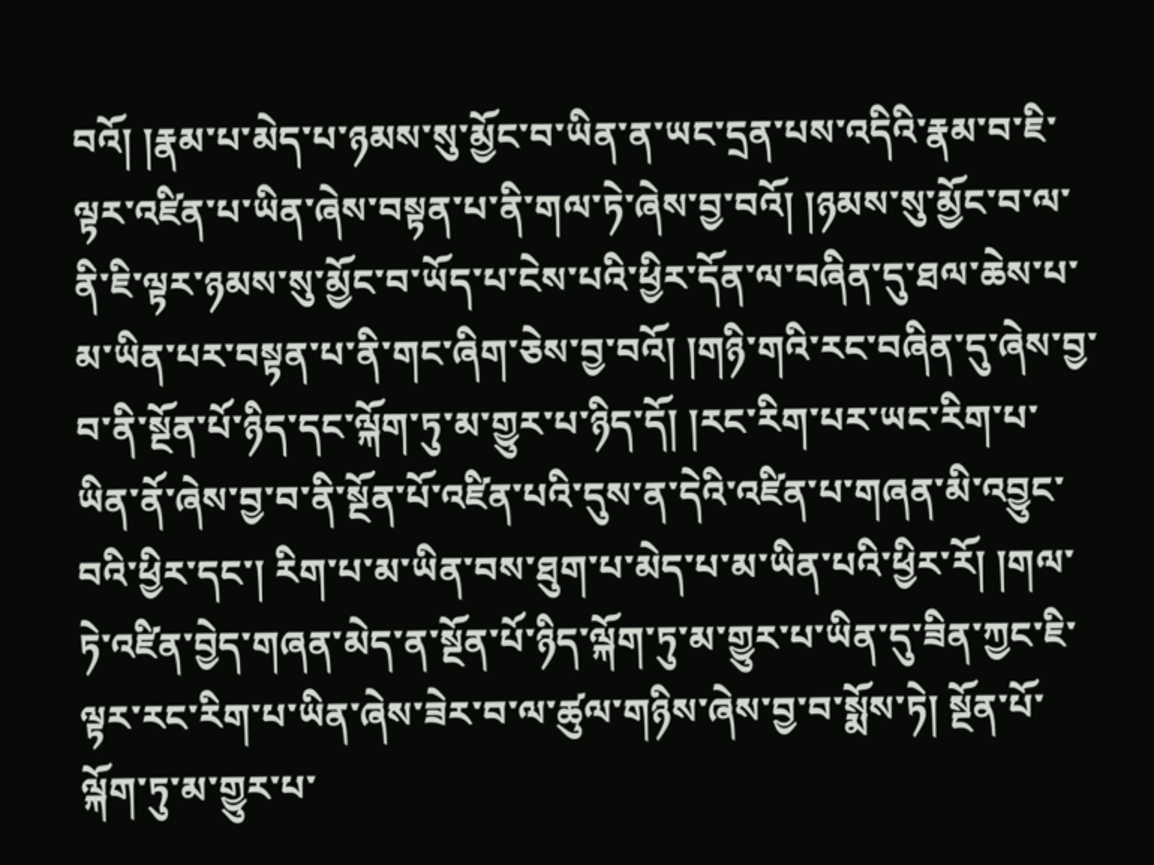བའོ། །རྣམ་པ་མེད་པ་ཉམས་སུ་མྱོང་བ་ཡིན་ན་ཡང་དྲན་པས་འདིའི་རྣམ་བ་ཇི་ལྟར་འཛིན་པ་ཡིན་ཞེས་བསྟན་པ་ནི་གལ་ཏེ་ཞེས་བྱ་བའོ། །ཉམས་སུ་མྱོང་བ་ལ་ནི་ཇི་ལྟར་ཉམས་སུ་མྱོང་བ་ཡོད་པ་ངེས་པའི་ཕྱིར་དོན་ལ་བཞིན་དུ་ཐལ་ཆེས་པ་མ་ཡིན་པར་བསྟན་པ་ནི་གང་ཞིག་ཅེས་བྱ་བའོ། །གཉི་གའི་རང་བཞིན་དུ་ཞེས་བྱ་བ་ནི་སྔོན་པོ་ཉིད་དང་ལྐོག་ཏུ་མ་གྱུར་པ་ཉིད་དོ། །རང་རིག་པར་ཡང་རིག་པ་ཡིན་ནོ་ཞེས་བྱ་བ་ནི་སྔོན་པོ་འཛིན་པའི་དུས་ན་དེའི་འཛིན་པ་གཞན་མི་འབྱུང་བའི་ཕྱིར་དང་། རིག་པ་མ་ཡིན་བས་ཐུག་པ་མེད་པ་མ་ཡིན་པའི་ཕྱིར་རོ། །གལ་ཏེ་འཛིན་བྱེད་གཞན་མེད་ན་སྔོན་པོ་ཉིད་ལྐོག་ཏུ་མ་གྱུར་པ་ཡིན་དུ་ཟིན་ཀྱང་ཇི་ལྟར་རང་རིག་པ་ཡིན་ཞེས་ཟེར་བ་ལ་ཚུལ་གཉིས་ཞེས་བྱ་བ་སྨོས་ཏེ། སྔོན་པོ་ལྐོག་ཏུ་མ་གྱུར་པ་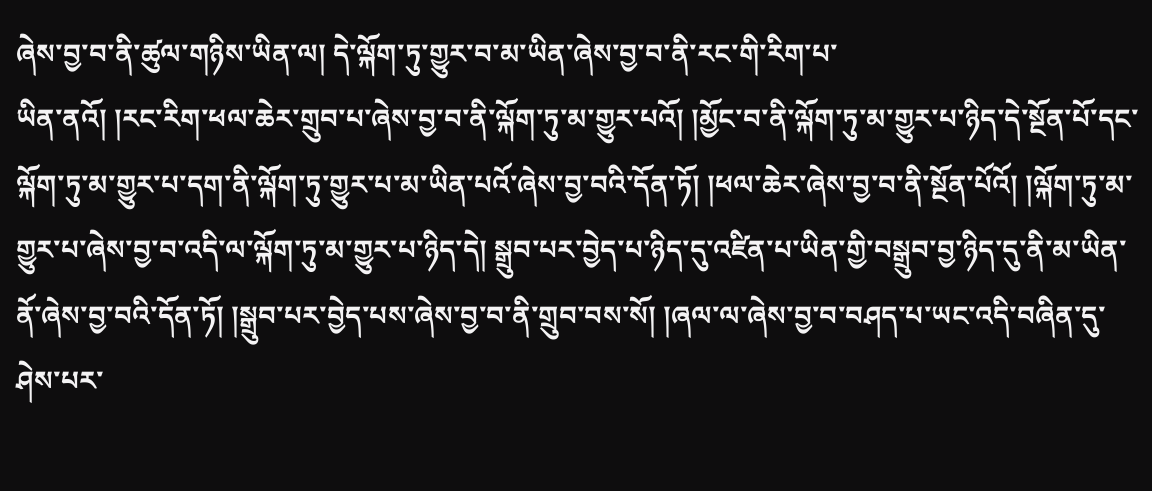ཞེས་བྱ་བ་ནི་ཚུལ་གཉིས་ཡིན་ལ། དེ་ལྐོག་ཏུ་གྱུར་བ་མ་ཡིན་ཞེས་བྱ་བ་ནི་རང་གི་རིག་པ་
ཡིན་ནའོ། །རང་རིག་ཕལ་ཆེར་གྲུབ་པ་ཞེས་བྱ་བ་ནི་ལྐོག་ཏུ་མ་གྱུར་པའོ། །མྱོང་བ་ནི་ལྐོག་ཏུ་མ་གྱུར་པ་ཉིད་དེ་སྔོན་པོ་དང་ལྐོག་ཏུ་མ་གྱུར་པ་དག་ནི་ལྐོག་ཏུ་གྱུར་པ་མ་ཡིན་པའོ་ཞེས་བྱ་བའི་དོན་ཏོ། །ཕལ་ཆེར་ཞེས་བྱ་བ་ནི་སྔོན་པོའོ། །ལྐོག་ཏུ་མ་གྱུར་པ་ཞེས་བྱ་བ་འདི་ལ་ལྐོག་ཏུ་མ་གྱུར་པ་ཉིད་དེ། སྒྲུབ་པར་བྱེད་པ་ཉིད་དུ་འཛིན་པ་ཡིན་གྱི་བསྒྲུབ་བྱ་ཉིད་དུ་ནི་མ་ཡིན་ནོ་ཞེས་བྱ་བའི་དོན་ཏོ། །སྒྲུབ་པར་བྱེད་པས་ཞེས་བྱ་བ་ནི་གྲུབ་བས་སོ། །ཞལ་ལ་ཞེས་བྱ་བ་བཤད་པ་ཡང་འདི་བཞིན་དུ་ཤེས་པར་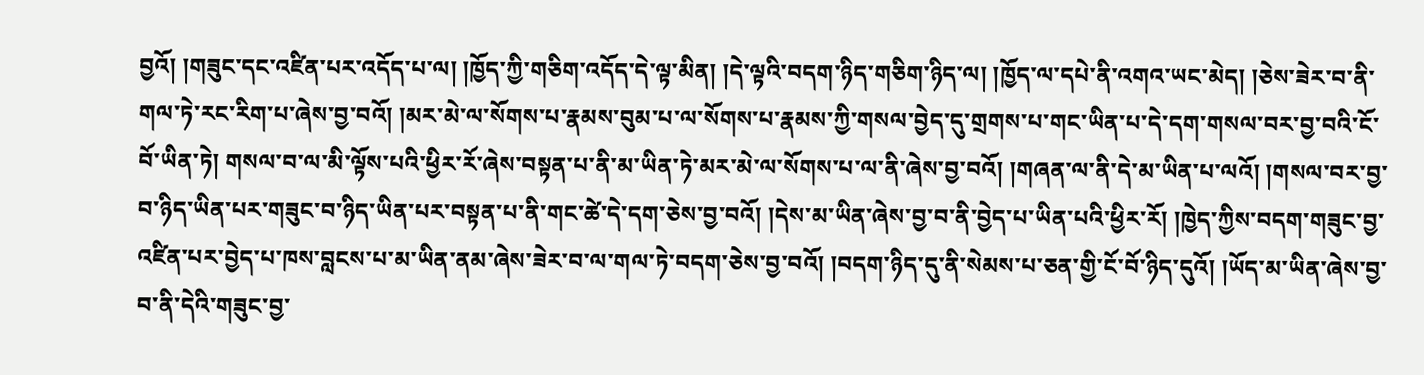བྱའོ། །གཟུང་དང་འཛིན་པར་འདོད་པ་ལ། །ཁྱོད་ཀྱི་གཅིག་འདོད་དེ་ལྟ་མིན། །དེ་ལྟའི་བདག་ཉིད་གཅིག་ཉིད་ལ། །ཁྱོད་ལ་དཔེ་ནི་འགའ་ཡང་མེད། །ཅེས་ཟེར་བ་ནི་གལ་ཏེ་རང་རིག་པ་ཞེས་བྱ་བའོ། །མར་མེ་ལ་སོགས་པ་རྣམས་བུམ་པ་ལ་སོགས་པ་རྣམས་ཀྱི་གསལ་བྱེད་དུ་གྲགས་པ་གང་ཡིན་པ་དེ་དག་གསལ་བར་བྱ་བའི་ངོ་བོ་ཡིན་ཏེ། གསལ་བ་ལ་མི་ལྟོས་པའི་ཕྱིར་རོ་ཞེས་བསྟན་པ་ནི་མ་ཡིན་ཏེ་མར་མེ་ལ་སོགས་པ་ལ་ནི་ཞེས་བྱ་བའོ། །གཞན་ལ་ནི་དེ་མ་ཡིན་པ་ལའོ། །གསལ་བར་བྱ་བ་ཉིད་ཡིན་པར་གཟུང་བ་ཉིད་ཡིན་པར་བསྟན་པ་ནི་གང་ཚེ་དེ་དག་ཅེས་བྱ་བའོ། །དེས་མ་ཡིན་ཞེས་བྱ་བ་ནི་བྱེད་པ་ཡིན་པའི་ཕྱིར་རོ། །ཁྱེད་ཀྱིས་བདག་གཟུང་བྱ་འཛིན་པར་བྱེད་པ་ཁས་བླངས་པ་མ་ཡིན་ནམ་ཞེས་ཟེར་བ་ལ་གལ་ཏེ་བདག་ཅེས་བྱ་བའོ། །བདག་ཉིད་དུ་ནི་སེམས་པ་ཅན་གྱི་ངོ་བོ་ཉིད་དུའོ། །ཡོད་མ་ཡིན་ཞེས་བྱ་བ་ནི་དེའི་གཟུང་བྱ་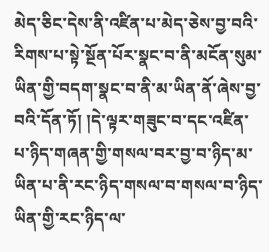མེད་ཅིང་དེས་ནི་འཛིན་པ་མེད་ཅེས་བྱ་བའི་རིགས་པ་སྟེ་སྔོན་པོར་སྣང་བ་ནི་མངོན་སུམ་ཡིན་གྱི་བདག་སྣང་བ་ནི་མ་ཡིན་ནོ་ཞེས་བྱ་བའི་དོན་ཏོ། །དེ་ལྟར་གཟུང་བ་དང་འཛིན་པ་ཉིད་གཞན་གྱི་གསལ་བར་བྱ་བ་ཉིད་མ་ཡིན་པ་ནི་རང་ཉིད་གསལ་བ་གསལ་བ་ཉིད་ཡིན་གྱི་རང་ཉིད་ལ་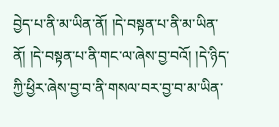བྱེད་པ་ནི་མ་ཡིན་ནོ། །དེ་བསྟན་པ་ནི་མ་ཡིན་ནོ། །དེ་བསྟན་པ་ནི་གང་ལ་ཞེས་བྱ་བའོ། །དེ་ཉིད་ཀྱི་ཕྱིར་ཞེས་བྱ་བ་ནི་གསལ་བར་བྱ་བ་མ་ཡིན་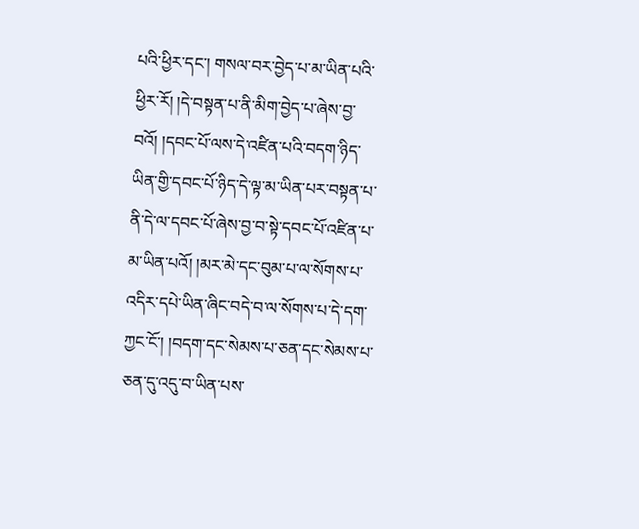པའི་ཕྱིར་དང་། གསལ་བར་བྱེད་པ་མ་ཡིན་པའི་ཕྱིར་རོ། །དེ་བསྟན་པ་ནི་མིག་བྱེད་པ་ཞེས་བྱ་བའོ། །དབང་པོ་ལས་དེ་འཛིན་པའི་བདག་ཉིད་ཡིན་གྱི་དབང་པོ་ཉིད་དེ་ལྟ་མ་ཡིན་པར་བསྟན་པ་ནི་དེ་ལ་དབང་པོ་ཞེས་བྱ་བ་སྟེ་དབང་པོ་འཛིན་པ་མ་ཡིན་པའོ། །མར་མེ་དང་བུམ་པ་ལ་སོགས་པ་འདིར་དཔེ་ཡིན་ཞིང་བདེ་བ་ལ་སོགས་པ་དེ་དག་ཀྱང་ངོ་། །བདག་དང་སེམས་པ་ཅན་དང་སེམས་པ་ཅན་དུ་འདུ་བ་ཡིན་པས་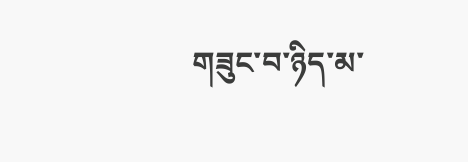གཟུང་བ་ཉིད་མ་